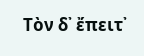Τὸν δ᾽ ἔπειτ᾽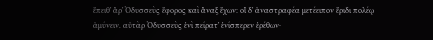ἔπειθ᾽ ἄρ᾽ Ὀδυσσεὺς ἔφορος καὶ ἄναξ ἔχων: οἳ δ᾽ ἀναστραφέα μετέειπον ἔριδι πολέῳ ἀμύνειν. αὐτὰρ Ὀδυσσεὺς ἐνὶ πείρατ᾽ ἐνίσπερεν ἐρέθων·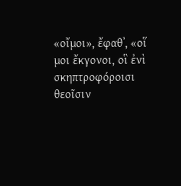«οἴμοι», ἔφαθ᾽, «οἵ μοι ἔκγονοι, οἳ ἐνὶ σκηπτροφόροισι θεοῖσιν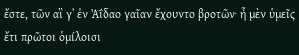ἔστε, τῶν αἳ γ᾽ ἐν Ἀΐδαο γαῖαν ἔχουντο βροτῶν· ἦ μὲν ὑμεῖς ἔτι πρῶτοι ὁμίλοισι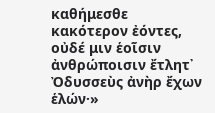καθήμεσθε κακότερον ἐόντες, οὐδέ μιν ἑοῖσιν ἀνθρώποισιν ἔτλητ᾽ Ὀδυσσεὺς ἀνὴρ ἔχων ἑλών·»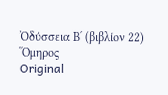Ὀδύσσεια Βʹ (βιβλίον 22)
Ὅμηρος
Original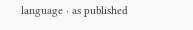language · as published